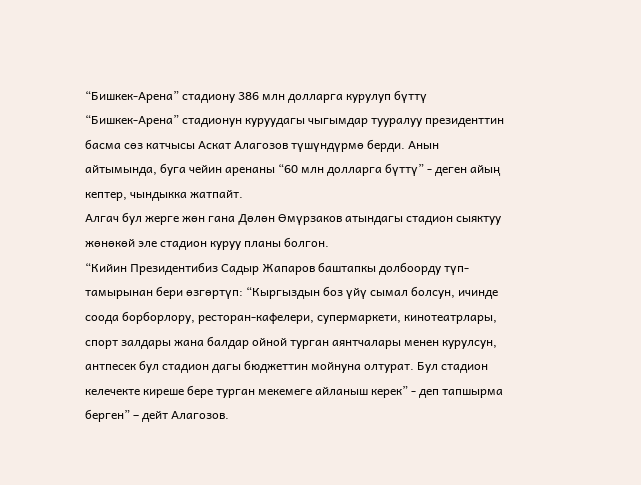“Бишкек-Арена” стадиону 386 млн долларга курулуп бүттү
“Бишкек-Арена” стадионун куруудагы чыгымдар тууралуу президенттин басма сөз катчысы Аскат Алагозов түшүндүрмө берди. Анын айтымында, буга чейин аренаны “60 млн долларга бүттү” - деген айың кептер, чындыкка жатпайт.
Алгач бул жерге жөн гана Дөлөн Өмүрзаков атындагы стадион сыяктуу жөнөкөй эле стадион куруу планы болгон.
“Кийин Президентибиз Садыр Жапаров баштапкы долбоорду түп-тамырынан бери өзгөртүп: “Кыргыздын боз үйү сымал болсун, ичинде соода борборлору, ресторан-кафелери, супермаркети, кинотеатрлары, спорт залдары жана балдар ойной турган аянтчалары менен курулсун, антпесек бул стадион дагы бюджеттин мойнуна олтурат. Бул стадион келечекте киреше бере турган мекемеге айланыш керек” - деп тапшырма берген” – дейт Алагозов.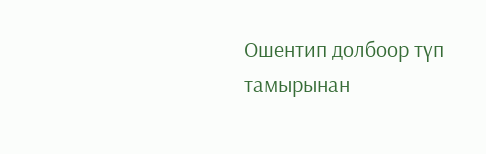Ошентип долбоор түп тамырынан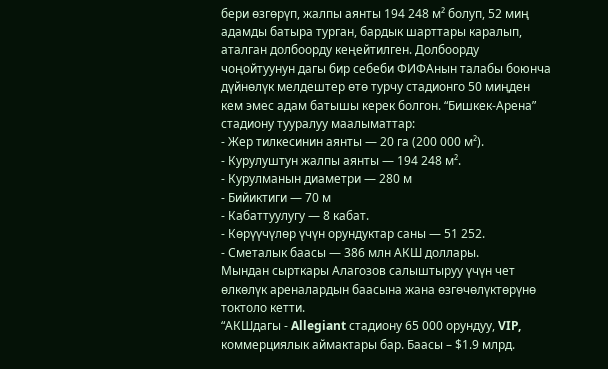бери өзгөрүп, жалпы аянты 194 248 м² болуп, 52 миң адамды батыра турган, бардык шарттары каралып, аталган долбоорду кеңейтилген. Долбоорду чоңойтуунун дагы бир себеби ФИФАнын талабы боюнча дүйнөлүк мелдештер өтө турчу стадионго 50 миңден кем эмес адам батышы керек болгон. “Бишкек-Арена” стадиону тууралуу маалыматтар:
- Жер тилкесинин аянты — 20 га (200 000 м²).
- Курулуштун жалпы аянты — 194 248 м².
- Курулманын диаметри — 280 м
- Бийиктиги — 70 м
- Кабаттуулугу — 8 кабат.
- Көрүүчүлөр үчүн орундуктар саны — 51 252.
- Сметалык баасы — 386 млн АКШ доллары.
Мындан сырткары Алагозов салыштыруу үчүн чет өлкөлүк ареналардын баасына жана өзгөчөлүктөрүнө токтоло кетти.
“АКШдагы - Allegiant стадиону 65 000 орундуу, VIP, коммерциялык аймактары бар. Баасы – $1.9 млрд.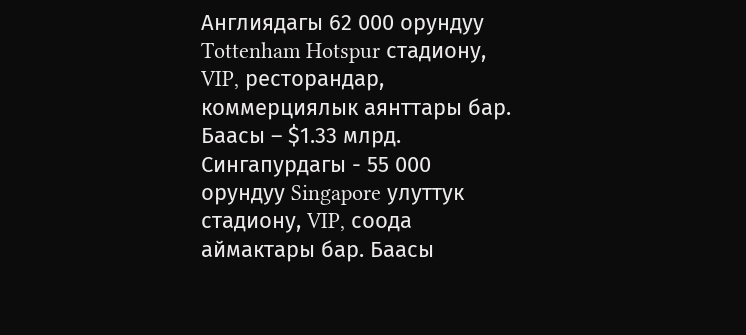Англиядагы 62 000 орундуу Tottenham Hotspur стадиону, VIP, ресторандар, коммерциялык аянттары бар. Баасы – $1.33 млрд. Сингапурдагы - 55 000 орундуу Singapore улуттук стадиону, VIP, соода аймактары бар. Баасы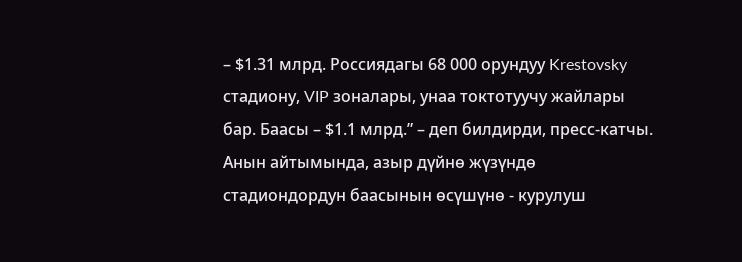– $1.31 млрд. Россиядагы 68 000 орундуу Krestovsky стадиону, VIP зоналары, унаа токтотуучу жайлары бар. Баасы – $1.1 млрд.” – деп билдирди, пресс-катчы.
Анын айтымында, азыр дүйнө жүзүндө стадиондордун баасынын өсүшүнө - курулуш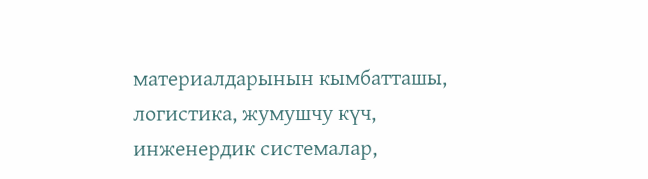материалдарынын кымбатташы, логистика, жумушчу күч, инженердик системалар,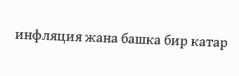инфляция жана башка бир катар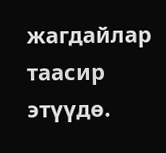жагдайлар таасир этүүдө.